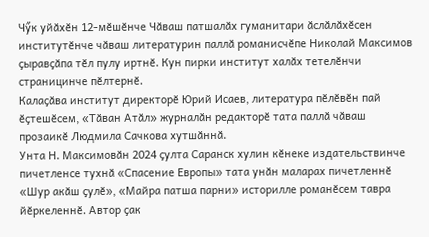Чӳк уйӑхӗн 12-мӗшӗнче Чӑваш патшалӑх гуманитари ӑслӑлӑхӗсен институтӗнче чӑваш литературин паллӑ романисчӗпе Николай Максимов ҫыравҫӑпа тӗл пулу иртнӗ. Кун пирки институт халӑх тетелӗнчи страницинче пӗлтернӗ.
Калаҫӑва институт директорӗ Юрий Исаев, литература пӗлӗвӗн пай ӗҫтешӗсем, «Тӑван Атӑл» журналӑн редакторӗ тата паллӑ чӑваш прозаикӗ Людмила Сачкова хутшӑннӑ.
Унта Н. Максимовӑн 2024 ҫулта Саранск хулин кӗнеке издательствинче пичетленсе тухнӑ «Спасение Европы» тата унӑн маларах пичетленнӗ «Шур акӑш ҫулӗ», «Майра патша парни» историлле романӗсем тавра йӗркеленнӗ. Автор ҫак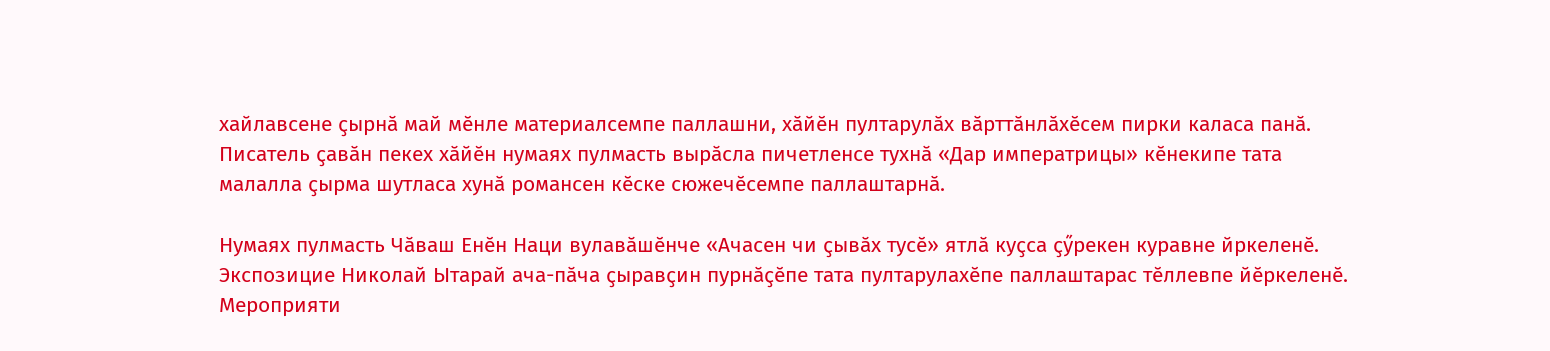хайлавсене ҫырнӑ май мӗнле материалсемпе паллашни, хӑйӗн пултарулӑх вӑрттӑнлӑхӗсем пирки каласа панӑ. Писатель ҫавӑн пекех хӑйӗн нумаях пулмасть вырӑсла пичетленсе тухнӑ «Дар императрицы» кӗнекипе тата малалла ҫырма шутласа хунӑ романсен кӗске сюжечӗсемпе паллаштарнӑ.

Нумаях пулмасть Чӑваш Енӗн Наци вулавӑшӗнче «Ачасен чи ҫывӑх тусӗ» ятлӑ куҫса ҫӳрекен куравне йркеленӗ. Экспозицие Николай Ытарай ача-пӑча ҫыравҫин пурнӑҫӗпе тата пултарулахӗпе паллаштарас тӗллевпе йӗркеленӗ.
Мероприяти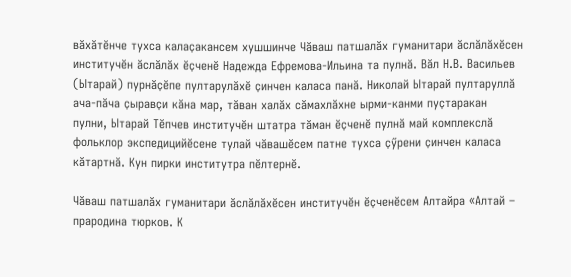вӑхӑтӗнче тухса калаҫакансем хушшинче Чӑваш патшалӑх гуманитари ӑслӑлӑхӗсен институчӗн ӑслӑлӑх ӗҫченӗ Надежда Ефремова-Ильина та пулнӑ. Вӑл Н.В. Васильев (Ытарай) пурнӑҫӗпе пултарулӑхӗ ҫинчен каласа панӑ. Николай Ытарай пултаруллӑ ача-пӑча ҫыравҫи кӑна мар, тӑван халӑх сӑмахлӑхне ырми-канми пуҫтаракан пулни, Ытарай Тӗпчев институчӗн штатра тӑман ӗҫченӗ пулнӑ май комплекслӑ фольклор экспедицийӗсене тулай чӑвашӗсем патне тухса ҫӳрени ҫинчен каласа кӑтартнӑ. Кун пирки институтра пӗлтернӗ.

Чӑваш патшалӑх гуманитари ӑслӑлӑхӗсен институчӗн ӗҫченӗсем Алтайра «Алтай – прародина тюрков. К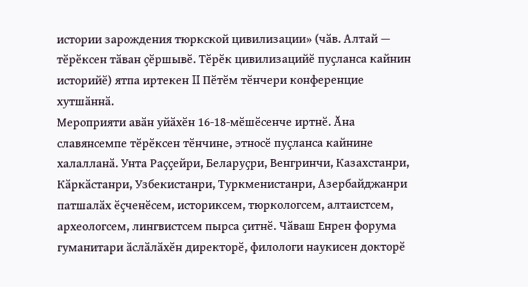истории зарождения тюркской цивилизации» (чӑв. Алтай — тӗрӗксен тӑван ҫӗршывӗ. Тӗрӗк цивилизацийӗ пуҫланса кайнин историйӗ) ятпа иртекен II Пӗтӗм тӗнчери конференцие хутшӑннӑ.
Мероприяти авӑн уйӑхӗн 16-18-мӗшӗсенче иртнӗ. Ӑна славянсемпе тӗрӗксен тӗнчине, этносӗ пуҫланса кайнине халалланӑ. Унта Раҫҫейри, Беларуҫри, Венгринчи, Казахстанри, Кӑркӑстанри, Узбекистанри, Туркменистанри, Азербайджанри патшалӑх ӗҫченӗсем, историксем, тюркологсем, алтаистсем, археологсем, лингвистсем пырса ҫитнӗ. Чӑваш Енрен форума гуманитари ӑслӑлӑхӗн директорӗ, филологи наукисен докторӗ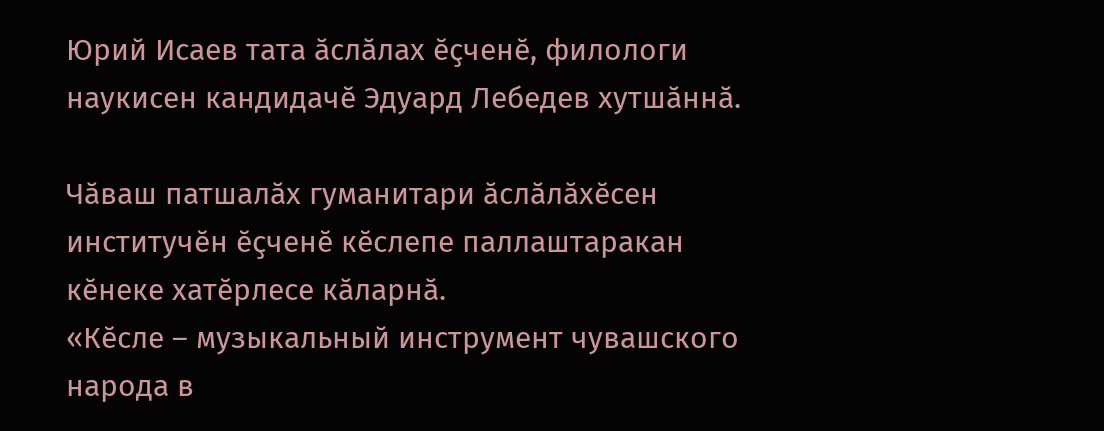Юрий Исаев тата ӑслӑлах ӗҫченӗ, филологи наукисен кандидачӗ Эдуард Лебедев хутшӑннӑ.

Чӑваш патшалӑх гуманитари ӑслӑлӑхӗсен институчӗн ӗҫченӗ кӗслепе паллаштаракан кӗнеке хатӗрлесе кӑларнӑ.
«Кӗсле – музыкальный инструмент чувашского народа в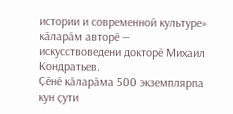истории и современной культуре» кӑларӑм авторӗ — искусствоведени докторӗ Михаил Кондратьев.
Ҫӗнӗ кӑларӑма 500 экземплярпа кун ҫути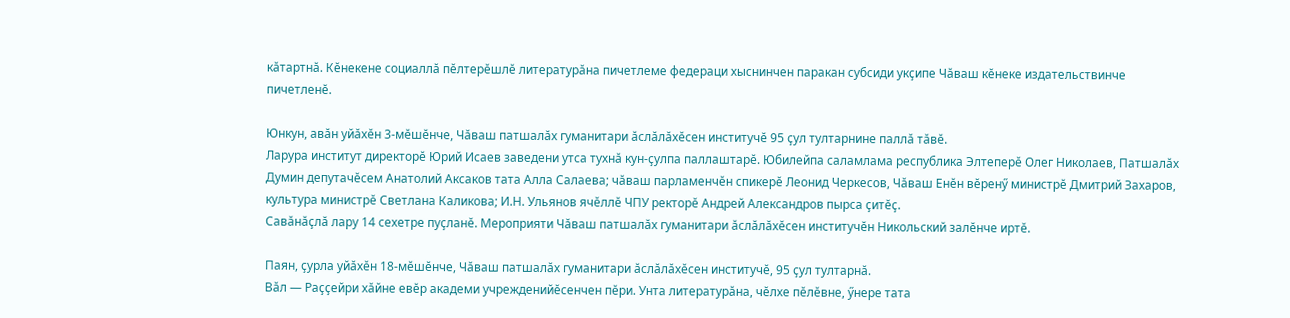кӑтартнӑ. Кӗнекене социаллӑ пӗлтерӗшлӗ литературӑна пичетлеме федераци хыснинчен паракан субсиди укҫипе Чӑваш кӗнеке издательствинче пичетленӗ.

Юнкун, авӑн уйӑхӗн 3-мӗшӗнче, Чӑваш патшалӑх гуманитари ӑслӑлӑхӗсен институчӗ 95 ҫул тултарнине паллӑ тӑвӗ.
Ларура институт директорӗ Юрий Исаев заведени утса тухнӑ кун-ҫулпа паллаштарӗ. Юбилейпа саламлама республика Элтеперӗ Олег Николаев, Патшалӑх Думин депутачӗсем Анатолий Аксаков тата Алла Салаева; чӑваш парламенчӗн спикерӗ Леонид Черкесов, Чӑваш Енӗн вӗренӳ министрӗ Дмитрий Захаров, культура министрӗ Светлана Каликова; И.Н. Ульянов ячӗллӗ ЧПУ ректорӗ Андрей Александров пырса ҫитӗҫ.
Савӑнӑҫлӑ лару 14 сехетре пуҫланӗ. Мероприяти Чӑваш патшалӑх гуманитари ӑслӑлӑхӗсен институчӗн Никольский залӗнче иртӗ.

Паян, ҫурла уйӑхӗн 18-мӗшӗнче, Чӑваш патшалӑх гуманитари ӑслӑлӑхӗсен институчӗ, 95 ҫул тултарнӑ.
Вӑл — Раҫҫейри хӑйне евӗр академи учрежденийӗсенчен пӗри. Унта литературӑна, чӗлхе пӗлӗвне, ӳнере тата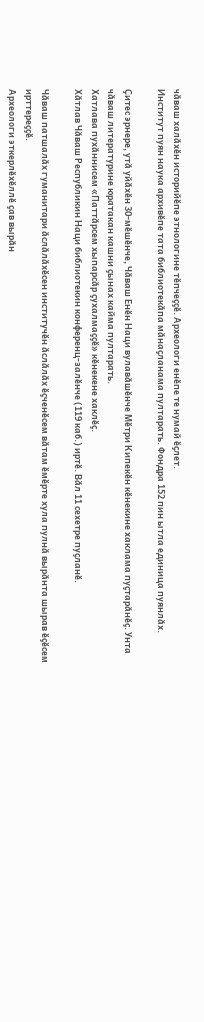чӑваш халӑхӗн историйӗпе этнологине тӗпчеҫҫӗ. Археологи енӗпе те нумай ӗҫлет.
Институт пуян наука архивӗпе тата библиотекӑпа мӑнаҫланама пултарать. Фондра 152 пин ытла единица пуянлӑх.

Ҫитес эрнере, утӑ уйӑхӗн 30-мӗшӗнче, Чӑваш Енӗн Наци вулавӑшӗнче Мӗтри Кипекӗн кӗнекине хаклама пуҫтарӑнӗҫ. Унта чӑваш литературине юратакан кашни ҫынах кайма пултарать.
Хатлава пухӑннисем «Паттӑрсем хыпарсӑр ҫухалмаҫҫӗ» кӗнекене хаклӗҫ.
Хӑтлав Чӑваш Республикин Наци библиотекин конференц-залӗнче (119 каб.) иртӗ. Вӑл 11 сехетре пуҫланӗ.

Чӑваш патшалӑх гуманитари ӑслӑлӑхӗсен институчӗн ӑслӑлӑх ӗҫченӗсем вӑтам ӗмӗрте хула пулнӑ вырӑнта шырав ӗҫӗсем ирттереҫҫӗ.
Археологи эткерлӗхӗллӗ ҫав вырӑн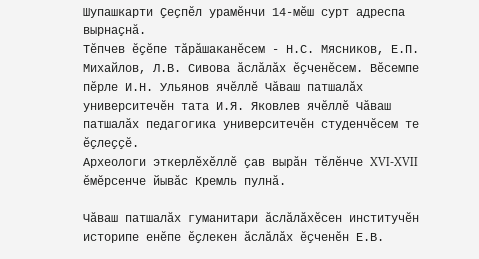Шупашкарти Ҫеҫпӗл урамӗнчи 14-мӗш сурт адреспа вырнаҫнӑ.
Тӗпчев ӗҫӗпе тӑрӑшаканӗсем - Н.С. Мясников, Е.П. Михайлов, Л.В. Сивова ӑслӑлӑх ӗҫченӗсем. Вӗсемпе пӗрле И.Н. Ульянов ячӗллӗ Чӑваш патшалӑх университечӗн тата И.Я. Яковлев ячӗллӗ Чӑваш патшалӑх педагогика университечӗн студенчӗсем те ӗҫлеҫҫӗ.
Археологи эткерлӗхӗллӗ ҫав вырӑн тӗлӗнче XVI-XVII ӗмӗрсенче йывӑс Кремль пулнӑ.

Чӑваш патшалӑх гуманитари ӑслӑлӑхӗсен институчӗн историпе енӗпе ӗҫлекен ӑслӑлӑх ӗҫченӗн Е.В.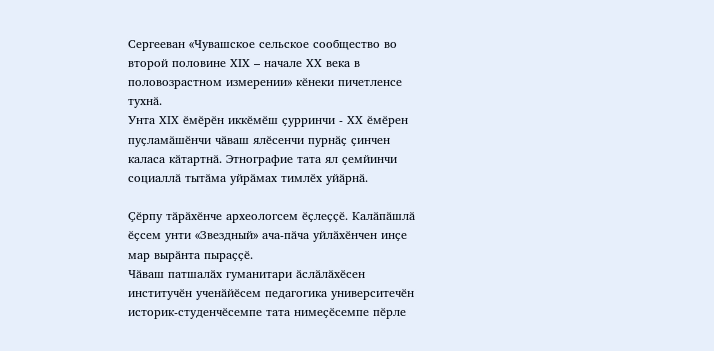Сергееван «Чувашское сельское сообщество во второй половине XIX – начале XX века в половозрастном измерении» кӗнеки пичетленсе тухнӑ.
Унта XIX ӗмӗрӗн иккӗмӗш ҫурринчи - XX ӗмӗрен пуҫламӑшӗнчи чӑваш ялӗсенчи пурнӑҫ ҫинчен каласа кӑтартнӑ. Этнографие тата ял ҫемйинчи социаллӑ тытӑма уйрӑмах тимлӗх уйӑрнӑ.

Ҫӗрпу тӑрӑхӗнче археологсем ӗҫлеҫҫӗ. Калӑпӑшлӑ ӗҫсем унти «Звездный» ача-пӑча уйлӑхӗнчен инҫе мар вырӑнта пыраҫҫӗ.
Чӑваш патшалӑх гуманитари ӑслӑлӑхӗсен институчӗн ученӑйӗсем педагогика университечӗн историк-студенчӗсемпе тата нимеҫӗсемпе пӗрле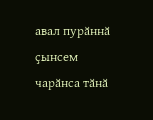авал пурӑннӑ ҫынсем чарӑнса тӑнӑ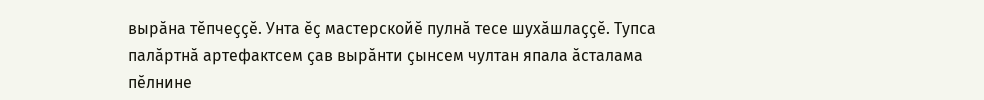вырӑна тӗпчеҫҫӗ. Унта ӗҫ мастерскойӗ пулнӑ тесе шухӑшлаҫҫӗ. Тупса палӑртнӑ артефактсем ҫав вырӑнти ҫынсем чултан япала ӑсталама пӗлнине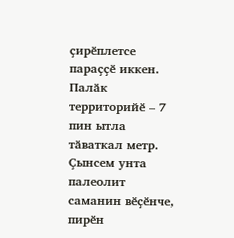ҫирӗплетсе параҫҫӗ иккен. Палӑк территорийӗ – 7 пин ытла тӑваткал метр. Ҫынсем унта палеолит саманин вӗҫӗнче, пирӗн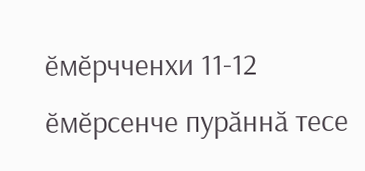ӗмӗрчченхи 11-12 ӗмӗрсенче пурӑннӑ тесе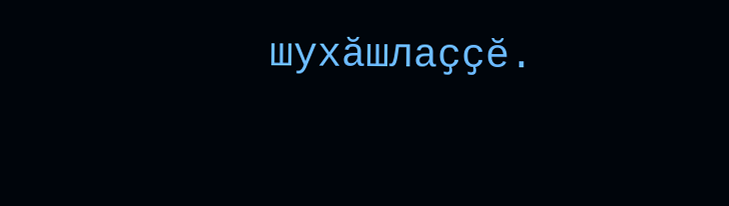шухӑшлаҫҫӗ.